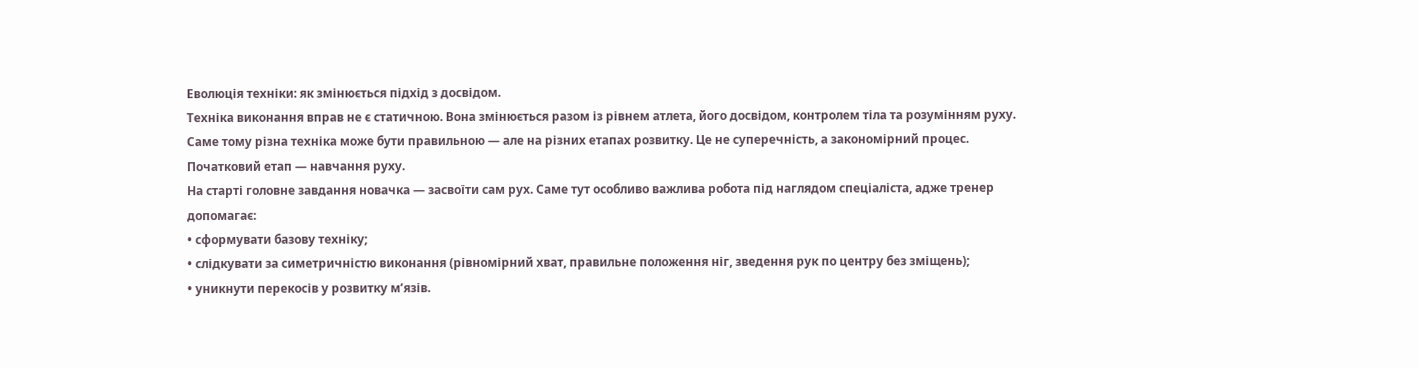Еволюція техніки: як змінюється підхід з досвідом.
Техніка виконання вправ не є статичною. Вона змінюється разом із рівнем атлета, його досвідом, контролем тіла та розумінням руху. Саме тому різна техніка може бути правильною — але на різних етапах розвитку. Це не суперечність, а закономірний процес.
Початковий етап — навчання руху.
На старті головне завдання новачка — засвоїти сам рух. Саме тут особливо важлива робота під наглядом спеціаліста, адже тренер допомагає:
• сформувати базову техніку;
• слідкувати за симетричністю виконання (рівномірний хват, правильне положення ніг, зведення рук по центру без зміщень);
• уникнути перекосів у розвитку м’язів.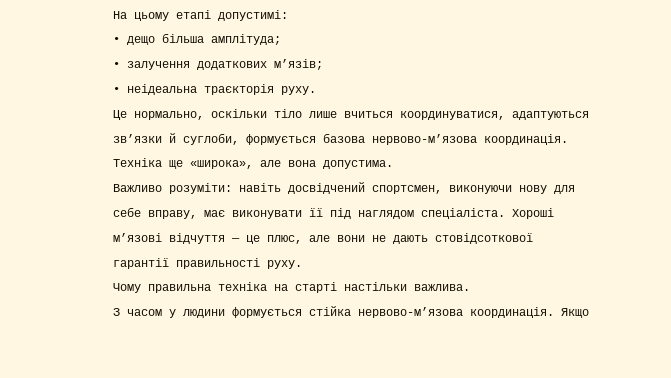На цьому етапі допустимі:
• дещо більша амплітуда;
• залучення додаткових м’язів;
• неідеальна траєкторія руху.
Це нормально, оскільки тіло лише вчиться координуватися, адаптуються зв’язки й суглоби, формується базова нервово-м’язова координація. Техніка ще «широка», але вона допустима.
Важливо розуміти: навіть досвідчений спортсмен, виконуючи нову для себе вправу, має виконувати її під наглядом спеціаліста. Хороші м’язові відчуття — це плюс, але вони не дають стовідсоткової гарантії правильності руху.
Чому правильна техніка на старті настільки важлива.
З часом у людини формується стійка нервово-м’язова координація. Якщо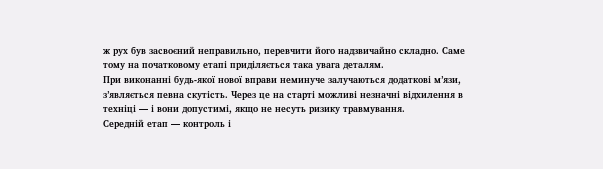ж рух був засвоєний неправильно, перевчити його надзвичайно складно. Саме тому на початковому етапі приділяється така увага деталям.
При виконанні будь-якої нової вправи неминуче залучаються додаткові м’язи, з’являється певна скутість. Через це на старті можливі незначні відхилення в техніці — і вони допустимі, якщо не несуть ризику травмування.
Середній етап — контроль і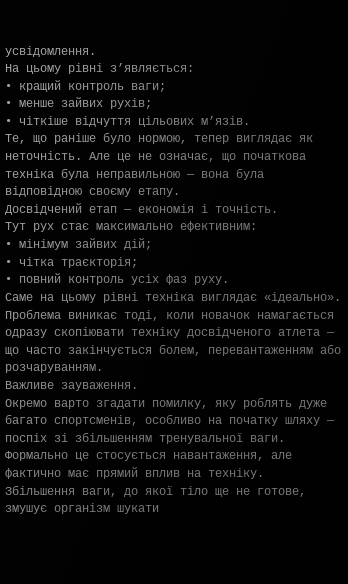усвідомлення.
На цьому рівні з’являється:
• кращий контроль ваги;
• менше зайвих рухів;
• чіткіше відчуття цільових м’язів.
Те, що раніше було нормою, тепер виглядає як неточність. Але це не означає, що початкова техніка була неправильною — вона була відповідною своєму етапу.
Досвідчений етап — економія і точність.
Тут рух стає максимально ефективним:
• мінімум зайвих дій;
• чітка траєкторія;
• повний контроль усіх фаз руху.
Саме на цьому рівні техніка виглядає «ідеально». Проблема виникає тоді, коли новачок намагається одразу скопіювати техніку досвідченого атлета — що часто закінчується болем, перевантаженням або розчаруванням.
Важливе зауваження.
Окремо варто згадати помилку, яку роблять дуже багато спортсменів, особливо на початку шляху — поспіх зі збільшенням тренувальної ваги. Формально це стосується навантаження, але фактично має прямий вплив на техніку.
Збільшення ваги, до якої тіло ще не готове, змушує організм шукати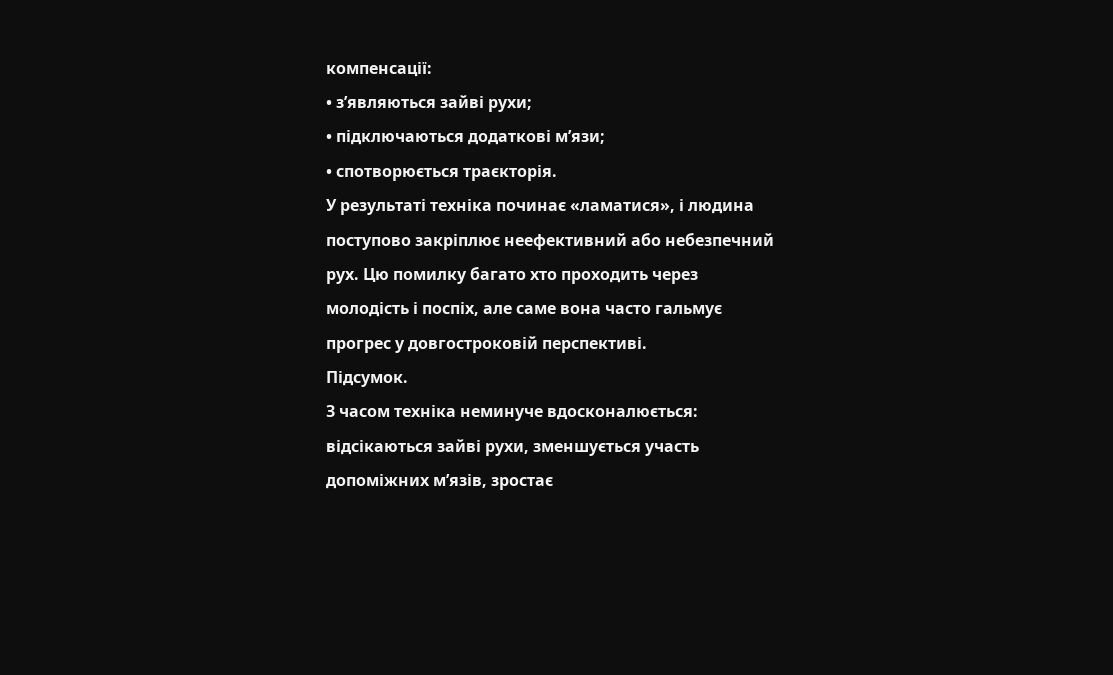компенсації:
• з’являються зайві рухи;
• підключаються додаткові м’язи;
• спотворюється траєкторія.
У результаті техніка починає «ламатися», і людина поступово закріплює неефективний або небезпечний рух. Цю помилку багато хто проходить через молодість і поспіх, але саме вона часто гальмує прогрес у довгостроковій перспективі.
Підсумок.
З часом техніка неминуче вдосконалюється: відсікаються зайві рухи, зменшується участь допоміжних м’язів, зростає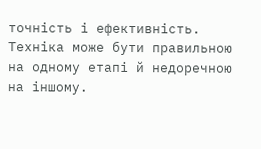точність і ефективність.
Техніка може бути правильною на одному етапі й недоречною на іншому.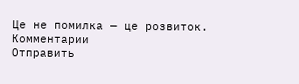Це не помилка — це розвиток.
Комментарии
Отправить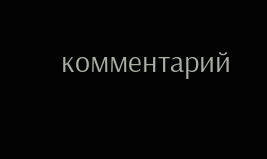комментарий